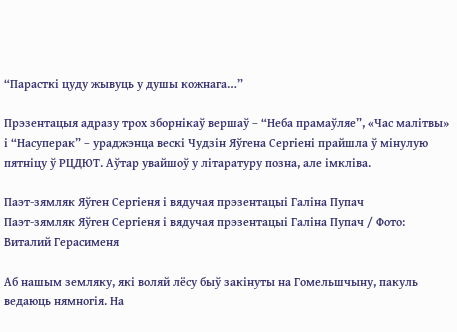“Парасткі цуду жывуць у душы кожнага…”

Прэзентацыя адразу трох зборнікаў вершаў – “Неба прамаўляе”, «Час малітвы» і “Насуперак” – ураджэнца вескі Чудзін Яўгена Сергіені прайшла ў мінулую пятніцу ў РЦДЮТ. Аўтар увайшоў у літаратуру позна, але імкліва.

Паэт-зямляк Яўген Сергіеня і вядучая прэзентацыі Галіна Пупач
Паэт-зямляк Яўген Сергіеня і вядучая прэзентацыі Галіна Пупач / Фото: Виталий Герасименя

Аб нашым земляку, які воляй лёсу быў закінуты на Гомельшчыну, пакуль ведаюць нямногія. На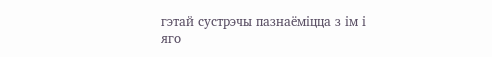гэтай сустрэчы пазнаёміцца з ім і яго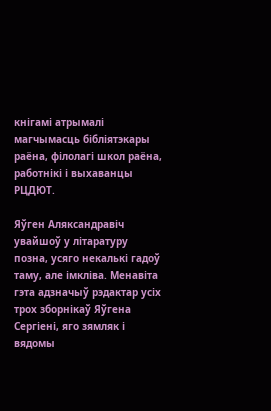кнігамі атрымалі магчымасць бібліятэкары раёна, філолагі школ раёна, работнікі і выхаванцы РЦДЮТ.

Яўген Аляксандравіч увайшоў у літаратуру позна, усяго некалькі гадоў таму, але імкліва. Менавіта гэта адзначыў рэдактар усіх трох зборнікаў Яўгена Сергіені, яго зямляк і вядомы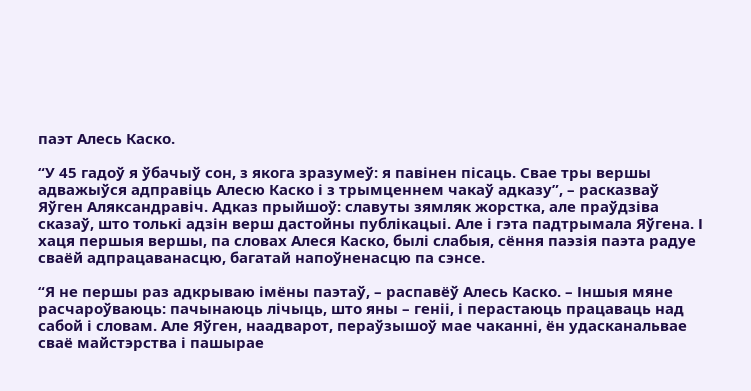паэт Алесь Каско.

“У 45 гадоў я ўбачыў сон, з якога зразумеў: я павінен пісаць. Свае тры вершы адважыўся адправіць Алесю Каско і з трымценнем чакаў адказу”, – расказваў Яўген Аляксандравіч. Адказ прыйшоў: славуты зямляк жорстка, але праўдзіва сказаў, што толькі адзін верш дастойны публікацыі. Але і гэта падтрымала Яўгена. І хаця першыя вершы, па словах Алеся Каско, былі слабыя, сёння паэзія паэта радуе сваёй адпрацаванасцю, багатай напоўненасцю па сэнсе.

“Я не першы раз адкрываю імёны паэтаў, – распавёў Алесь Каско. – Іншыя мяне расчароўваюць: пачынаюць лічыць, што яны – геніі, і перастаюць працаваць над сабой і словам. Але Яўген, наадварот, пераўзышоў мае чаканні, ён удасканальвае сваё майстэрства і пашырае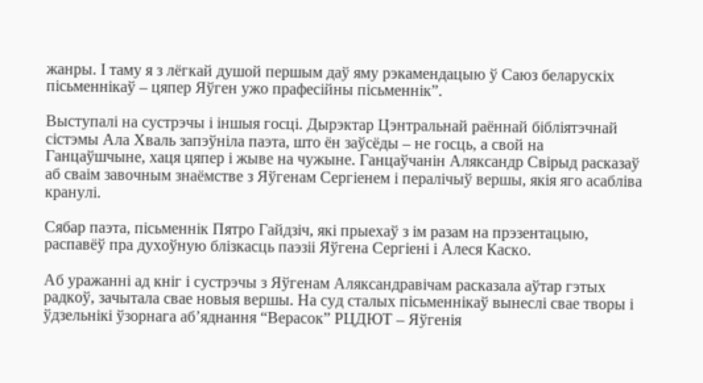жанры. І таму я з лёгкай душой першым даў яму рэкамендацыю ў Саюз беларускіх пісьменнікаў – цяпер Яўген ужо прафесійны пісьменнік”.

Выступалі на сустрэчы і іншыя госці. Дырэктар Цэнтральнай раённай бібліятэчнай сістэмы Ала Хваль запэўніла паэта, што ён заўсёды – не госць, а свой на Ганцаўшчыне, хаця цяпер і жыве на чужыне. Ганцаўчанін Аляксандр Свірыд расказаў аб сваім завочным знаёмстве з Яўгенам Сергіенем і пералічыў вершы, якія яго асабліва кранулі.

Сябар паэта, пісьменнік Пятро Гайдзіч, які прыехаў з ім разам на прэзентацыю, распавёў пра духоўную блізкасць паэзіі Яўгена Сергіені і Алеся Каско.

Аб уражанні ад кніг і сустрэчы з Яўгенам Аляксандравічам расказала аўтар гэтых радкоў, зачытала свае новыя вершы. На суд сталых пісьменнікаў вынеслі свае творы і ўдзельнікі ўзорнага аб’яднання “Верасок” РЦДЮТ – Яўгенія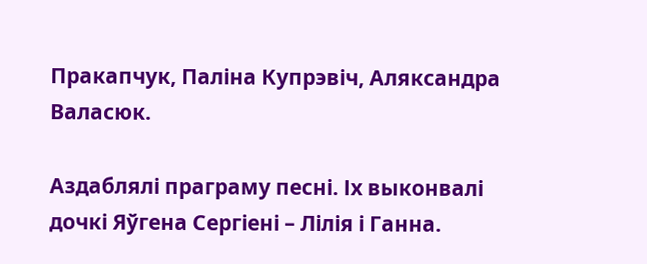Пракапчук, Паліна Купрэвіч, Аляксандра Валасюк.

Аздаблялі праграму песні. Іх выконвалі дочкі Яўгена Сергіені – Лілія і Ганна.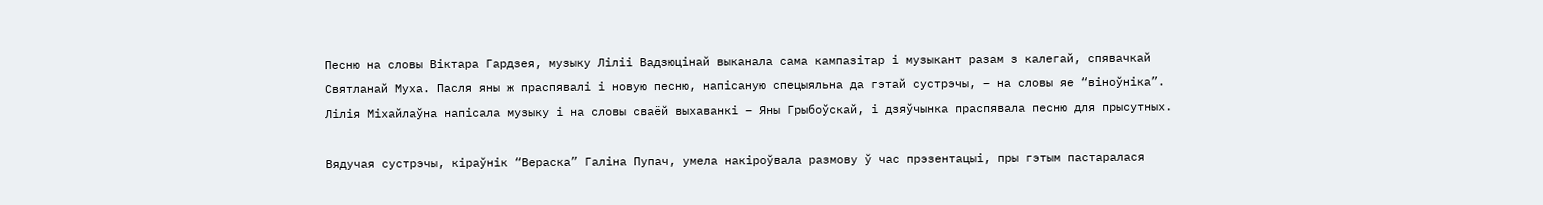Песню на словы Віктара Гардзея, музыку Ліліі Вадзюцінай выканала сама кампазітар і музыкант разам з калегай, спявачкай Святланай Муха. Пасля яны ж праспявалі і новую песню, напісаную спецыяльна да гэтай сустрэчы, – на словы яе “віноўніка”. Лілія Міхайлаўна напісала музыку і на словы сваёй выхаванкі – Яны Грыбоўскай, і дзяўчынка праспявала песню для прысутных.

Вядучая сустрэчы, кіраўнік “Вераска” Галіна Пупач, умела накіроўвала размову ў час прэзентацыі, пры гэтым пастаралася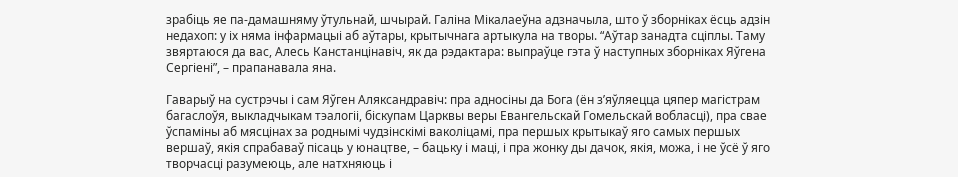зрабіць яе па-дамашняму ўтульнай, шчырай. Галіна Мікалаеўна адзначыла, што ў зборніках ёсць адзін недахоп: у іх няма інфармацыі аб аўтары, крытычнага артыкула на творы. “Аўтар занадта сціплы. Таму звяртаюся да вас, Алесь Канстанцінавіч, як да рэдактара: выпраўце гэта ў наступных зборніках Яўгена Сергіені”, – прапанавала яна.

Гаварыў на сустрэчы і сам Яўген Аляксандравіч: пра адносіны да Бога (ён з’яўляецца цяпер магістрам багаслоўя, выкладчыкам тэалогіі, біскупам Царквы веры Евангельскай Гомельскай вобласці), пра свае ўспаміны аб мясцінах за роднымі чудзінскімі ваколіцамі, пра першых крытыкаў яго самых першых вершаў, якія спрабаваў пісаць у юнацтве, – бацьку і маці, і пра жонку ды дачок, якія, можа, і не ўсё ў яго творчасці разумеюць, але натхняюць і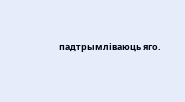падтрымліваюць яго.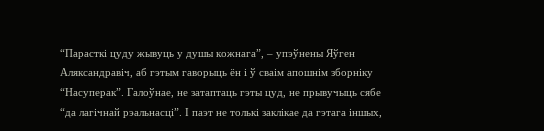“Парасткі цуду жывуць у душы кожнага”, – упэўнены Яўген Аляксандравіч, аб гэтым гаворыць ён і ў сваім апошнім зборніку “Насуперак”. Галоўнае, не затаптаць гэты цуд, не прывучыць сябе “да лагічнай рэальнасці”. І паэт не толькі заклікае да гэтага іншых,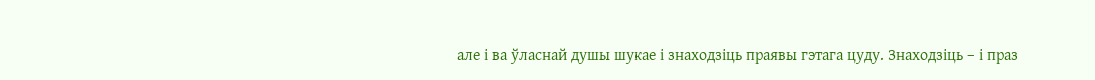але і ва ўласнай душы шукае і знаходзіць праявы гэтага цуду. Знаходзіць – і праз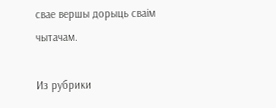свае вершы дорыць сваім чытачам.

Из рубрики